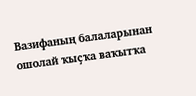Вазифаның балаларынан ошолай ҡыҫҡа ваҡытҡа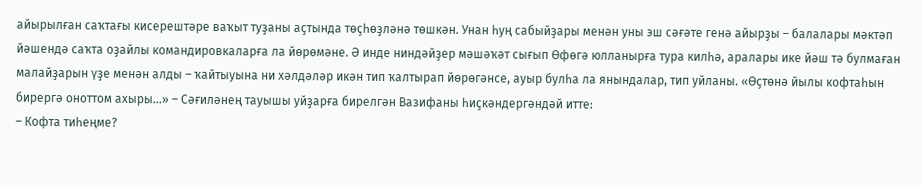айырылған саҡтағы кисерештәре ваҡыт туҙаны аҫтында төҫһөҙләнә төшкән. Унан һуң сабыйҙары менән уны эш сәғәте генә айырҙы – балалары мәктәп йәшендә саҡта оҙайлы командировкаларға ла йөрөмәне. Ә инде ниндәйҙер мәшәҡәт сығып Өфөгә юлланырға тура килһә, аралары ике йәш тә булмаған малайҙарын үҙе менән алды – ҡайтыуына ни хәлдәләр икән тип ҡалтырап йөрөгәнсе, ауыр булһа ла янындалар, тип уйланы. «Өҫтөнә йылы кофтаһын бирергә оноттом ахыры...» – Сәғиләнең тауышы уйҙарға бирелгән Вазифаны һиҫкәндергәндәй итте:
– Кофта тиһеңме?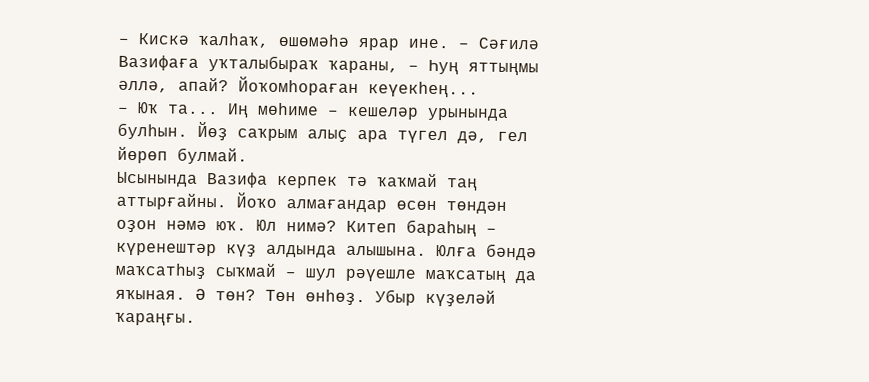– Кискә ҡалһаҡ, өшөмәһә ярар ине. – Сәғилә Вазифаға уҡталыбыраҡ ҡараны, – Һуң яттыңмы әллә, апай? Йоҡомһораған кеүекһең...
– Юҡ та... Иң мөһиме – кешеләр урынында булһын. Йөҙ саҡрым алыҫ ара түгел дә, гел йөрөп булмай.
Ысынында Вазифа керпек тә ҡаҡмай таң аттырғайны. Йоҡо алмағандар өсөн төндән оҙон нәмә юҡ. Юл нимә? Китеп бараһың – күренештәр күҙ алдында алышына. Юлға бәндә маҡсатһыҙ сыҡмай – шул рәүешле маҡсатың да яҡыная. Ә төн? Төн өнһөҙ. Убыр күҙеләй ҡараңғы.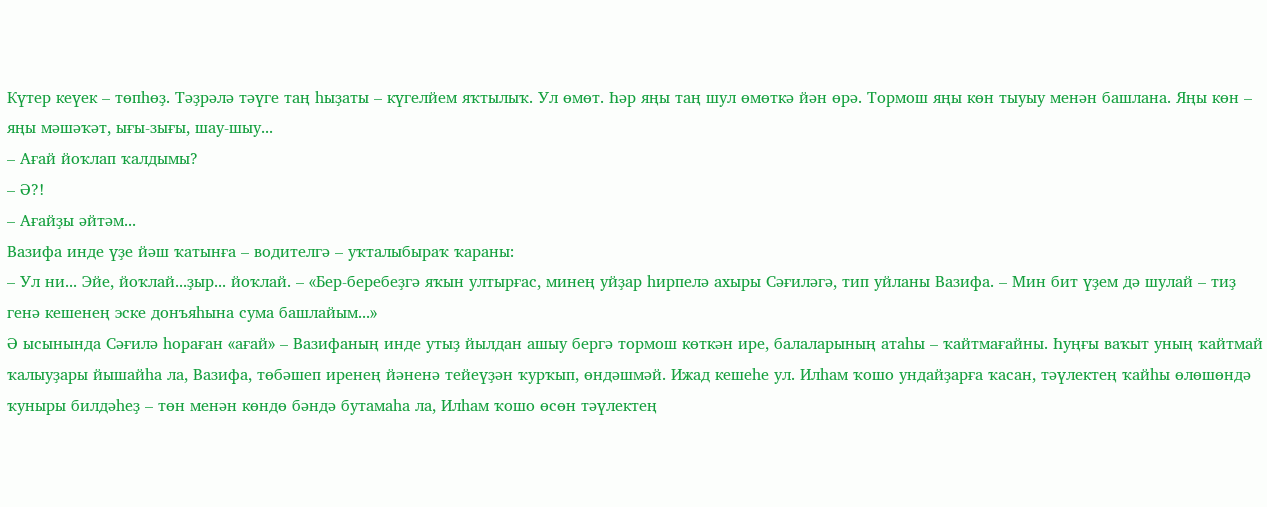Күтер кеүек – төпһөҙ. Тәҙрәлә тәүге таң һыҙаты – күгелйем яҡтылыҡ. Ул өмөт. Һәр яңы таң шул өмөткә йән өрә. Тормош яңы көн тыуыу менән башлана. Яңы көн – яңы мәшәҡәт, ығы-зығы, шау-шыу...
– Ағай йоҡлап ҡалдымы?
– Ә?!
– Ағайҙы әйтәм...
Вазифа инде үҙе йәш ҡатынға – водителгә – уҡталыбыраҡ ҡараны:
– Ул ни... Эйе, йоҡлай...ҙыр... йоҡлай. – «Бер-беребеҙгә яҡын ултырғас, минең уйҙар һирпелә ахыры Сәғиләгә, тип уйланы Вазифа. – Мин бит үҙем дә шулай – тиҙ генә кешенең эске донъяһына сума башлайым...»
Ә ысынында Сәғилә һораған «ағай» – Вазифаның инде утыҙ йылдан ашыу бергә тормош көткән ире, балаларының атаһы – ҡайтмағайны. Һуңғы ваҡыт уның ҡайтмай ҡалыуҙары йышайһа ла, Вазифа, төбәшеп иренең йәненә тейеүҙән ҡурҡып, өндәшмәй. Ижад кешеһе ул. Илһам ҡошо ундайҙарға ҡасан, тәүлектең ҡайһы өлөшөндә ҡуныры билдәһеҙ – төн менән көндө бәндә бутамаһа ла, Илһам ҡошо өсөн тәүлектең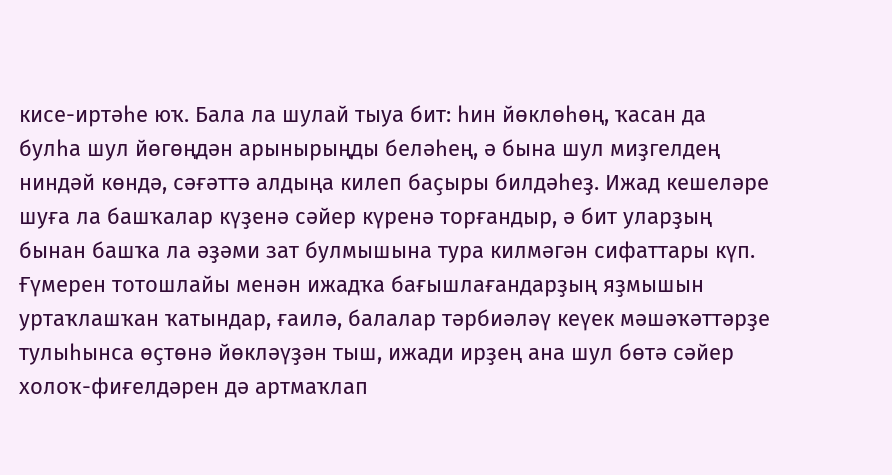кисе-иртәһе юҡ. Бала ла шулай тыуа бит: һин йөклөһөң, ҡасан да булһа шул йөгөңдән арынырыңды беләһең, ә бына шул миҙгелдең ниндәй көндә, сәғәттә алдыңа килеп баҫыры билдәһеҙ. Ижад кешеләре шуға ла башҡалар күҙенә сәйер күренә торғандыр, ә бит уларҙың бынан башҡа ла әҙәми зат булмышына тура килмәгән сифаттары күп. Ғүмерен тотошлайы менән ижадҡа бағышлағандарҙың яҙмышын уртаҡлашҡан ҡатындар, ғаилә, балалар тәрбиәләү кеүек мәшәҡәттәрҙе тулыһынса өҫтөнә йөкләүҙән тыш, ижади ирҙең ана шул бөтә сәйер холоҡ-фиғелдәрен дә артмаҡлап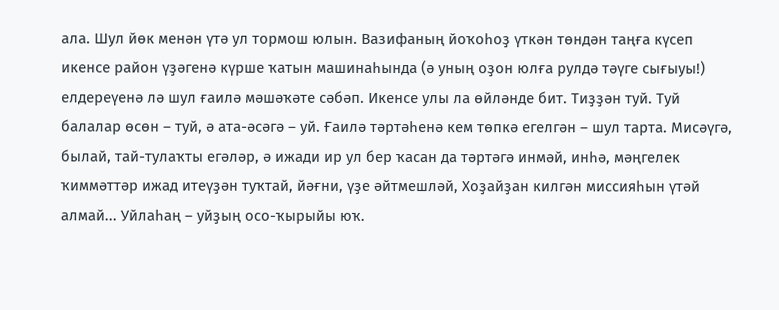ала. Шул йөк менән үтә ул тормош юлын. Вазифаның йоҡоһоҙ үткән төндән таңға күсеп икенсе район үҙәгенә күрше ҡатын машинаһында (ә уның оҙон юлға рулдә тәүге сығыуы!) елдереүенә лә шул ғаилә мәшәҡәте сәбәп. Икенсе улы ла өйләнде бит. Тиҙҙән туй. Туй балалар өсөн – туй, ә ата-әсәгә – уй. Ғаилә тәртәһенә кем төпкә егелгән – шул тарта. Мисәүгә, былай, тай-тулаҡты егәләр, ә ижади ир ул бер ҡасан да тәртәгә инмәй, инһә, мәңгелек ҡиммәттәр ижад итеүҙән туҡтай, йәғни, үҙе әйтмешләй, Хоҙайҙан килгән миссияһын үтәй алмай... Уйлаһаң – уйҙың осо-ҡырыйы юҡ.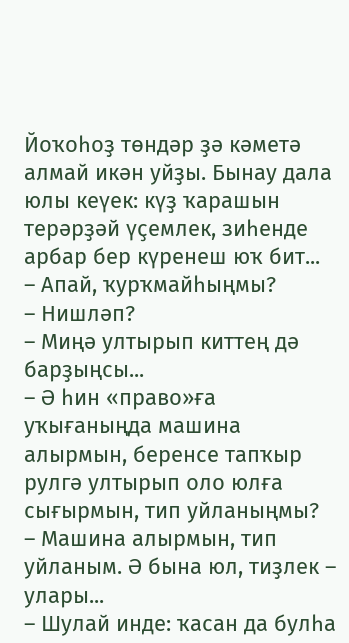Йоҡоһоҙ төндәр ҙә кәметә алмай икән уйҙы. Бынау дала юлы кеүек: күҙ ҡарашын терәрҙәй үҫемлек, зиһенде арбар бер күренеш юҡ бит...
– Апай, ҡурҡмайһыңмы?
– Нишләп?
– Миңә ултырып киттең дә барҙыңсы...
– Ә һин «право»ға уҡығаныңда машина алырмын, беренсе тапҡыр рулгә ултырып оло юлға сығырмын, тип уйланыңмы?
– Машина алырмын, тип уйланым. Ә бына юл, тиҙлек – улары...
– Шулай инде: ҡасан да булһа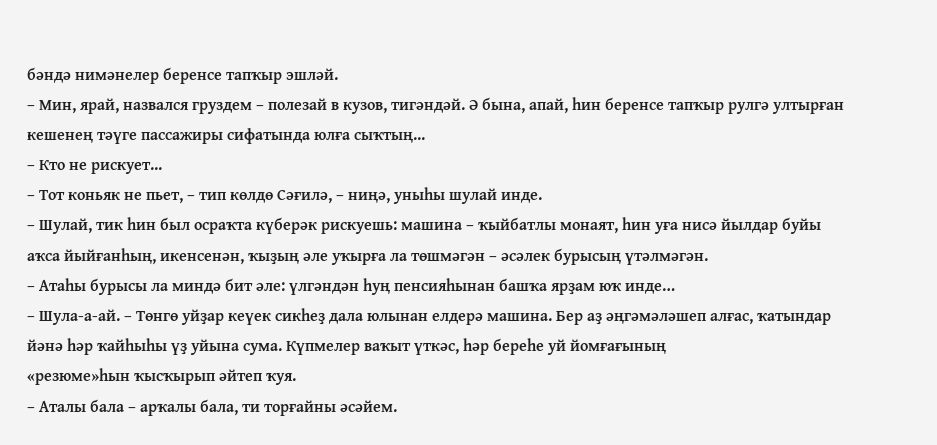бәндә нимәнелер беренсе тапҡыр эшләй.
– Мин, ярай, назвался груздем – полезай в кузов, тигәндәй. Ә бына, апай, һин беренсе тапҡыр рулгә ултырған кешенең тәүге пассажиры сифатында юлға сыҡтың...
– Кто не рискует...
– Тот коньяк не пьет, – тип көлдө Сәғилә, – ниңә, уныһы шулай инде.
– Шулай, тик һин был осраҡта күберәк рискуешь: машина – ҡыйбатлы монаят, һин уға нисә йылдар буйы аҡса йыйғанһың, икенсенән, ҡыҙың әле уҡырға ла төшмәгән – әсәлек бурысың үтәлмәгән.
– Атаһы бурысы ла миндә бит әле: үлгәндән һуң пенсияһынан башҡа ярҙам юҡ инде…
– Шула-а-ай. – Төнгө уйҙар кеүек сикһеҙ дала юлынан елдерә машина. Бер аҙ әңгәмәләшеп алғас, ҡатындар йәнә һәр ҡайһыһы үҙ уйына сума. Күпмелер ваҡыт үткәс, һәр береһе уй йомғағының
«резюме»һын ҡысҡырып әйтеп ҡуя.
– Аталы бала – арҡалы бала, ти торғайны әсәйем.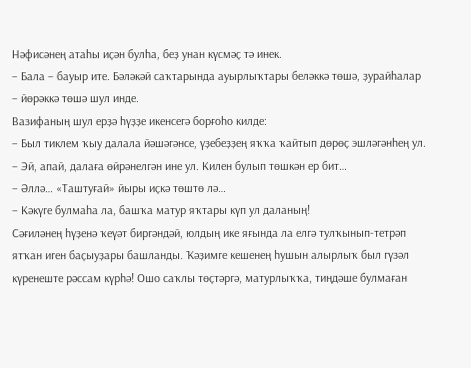Нәфисәнең атаһы иҫән булһа, беҙ унан күсмәҫ тә инек.
– Бала – бауыр ите. Бәләкәй саҡтарында ауырлыҡтары беләккә төшә, ҙурайһалар – йөрәккә төшә шул инде.
Вазифаның шул ерҙә һүҙҙе икенсегә борғоһо килде:
– Был тиклем ҡыу далала йәшәгәнсе, үҙебеҙҙең яҡҡа ҡайтып дөрөҫ эшләгәнһең ул.
– Эй, апай, далаға өйрәнелгән ине ул. Килен булып төшкән ер бит…
– Әллә… «Таштуғай» йыры иҫкә төштө лә…
– Кәкүге булмаһа ла, башҡа матур яҡтары күп ул даланың!
Сәғиләнең һүҙенә ҡеүәт биргәндәй, юлдың ике яғында ла елгә тулҡынып-тетрәп ятҡан иген баҫыуҙары башланды. Ҡәҙимге кешенең һушын алырлыҡ был гүзәл күренеште рәссам күрһә! Ошо саҡлы төҫтәргә, матурлыҡҡа, тиңдәше булмаған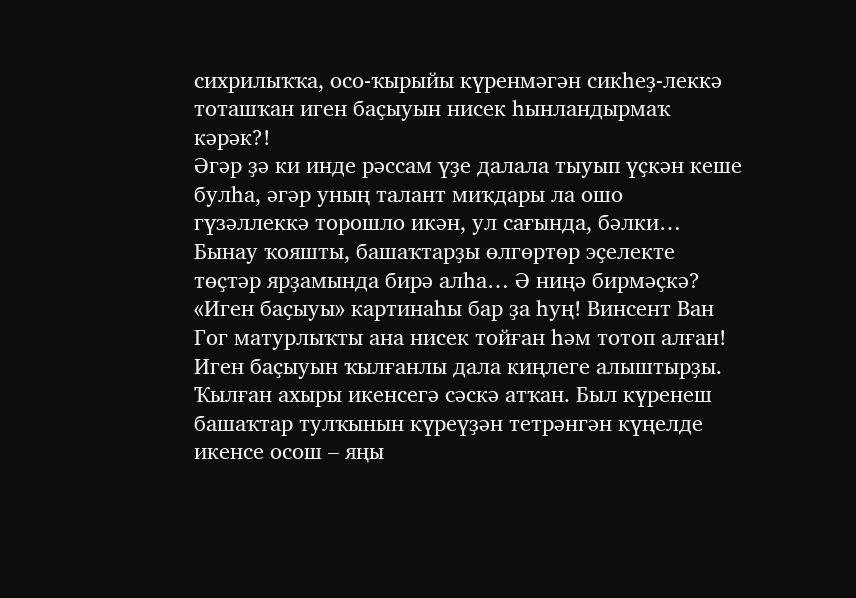сихрилыҡҡа, осо-ҡырыйы күренмәгән сикһеҙ-леккә тоташҡан иген баҫыуын нисек һынландырмаҡ кәрәк?!
Әгәр ҙә ки инде рәссам үҙе далала тыуып үҫкән кеше булһа, әгәр уның талант миҡдары ла ошо гүзәллеккә торошло икән, ул сағында, бәлки… Бынау ҡояшты, башаҡтарҙы өлгөртөр эҫелекте төҫтәр ярҙамында бирә алһа… Ә ниңә бирмәҫкә? «Иген баҫыуы» картинаһы бар ҙа һуң! Винсент Ван Гог матурлыҡты ана нисек тойған һәм тотоп алған!
Иген баҫыуын ҡылғанлы дала киңлеге алыштырҙы. Ҡылған ахыры икенсегә сәскә атҡан. Был күренеш башаҡтар тулҡынын күреүҙән тетрәнгән күңелде икенсе осош – яңы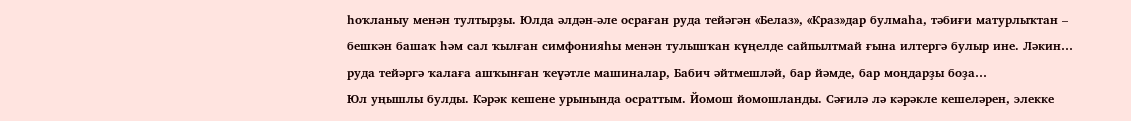һоҡланыу менән тултырҙы. Юлда әлдән-әле осраған руда тейәгән «Белаз», «Краз»дар булмаһа, тәбиғи матурлыҡтан – бешкән башаҡ һәм сал ҡылған симфонияһы менән тулышҡан күңелде сайпылтмай ғына илтергә булыр ине. Ләкин… руда тейәргә ҡалаға ашҡынған ҡеүәтле машиналар, Бабич әйтмешләй, бар йәмде, бар моңдарҙы боҙа…
Юл уңышлы булды. Кәрәк кешене урынында осраттым. Йомош йомошланды. Сәғилә лә кәрәкле кешеләрен, элекке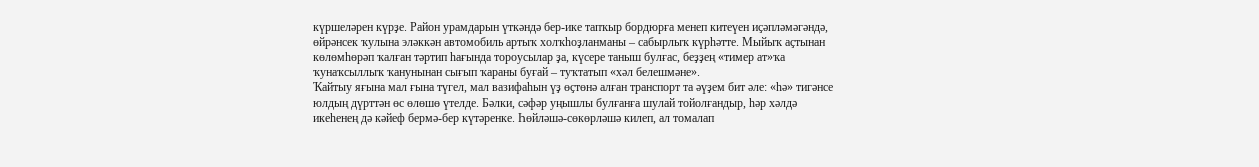күршеләрен күрҙе. Район урамдарын үткәндә бер-ике тапҡыр бордюрға менеп китеүен иҫәпләмәгәндә, өйрәнсек ҡулына эләккән автомобиль артыҡ холҡһоҙланманы – сабырлыҡ күрһәтте. Мыйыҡ аҫтынан көлөмһөрәп ҡалған тәртип һағында тороусылар ҙа, күсере таныш булғас, беҙҙең «тимер ат»ҡа ҡунаҡсыллыҡ ҡанунынан сығып ҡараны буғай – туҡтатып «хәл белешмәне».
Ҡайтыу яғына мал ғына түгел, мал вазифаһын үҙ өҫтөнә алған транспорт та әүҙем бит әле: «һә» тигәнсе юлдың дүрттән өс өлөшө үтелде. Бәлки, сәфәр уңышлы булғанға шулай тойолғандыр, һәр хәлдә икеһенең дә кәйеф бермә-бер күтәренке. Һөйләшә-сөкөрләшә килеп, ал томалап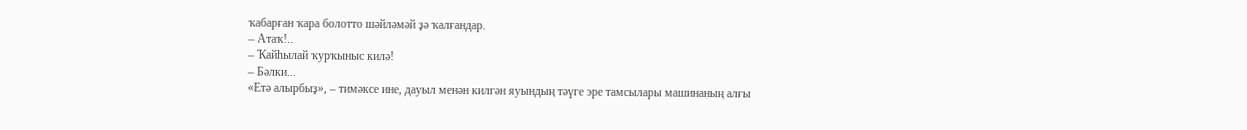ҡабарған ҡара болотто шәйләмәй ҙә ҡалғандар.
– Атаҡ!..
– Ҡайһылай ҡурҡыныс килә!
– Бәлки...
«Етә алырбыҙ», – тимәксе ине, дауыл менән килгән яуындың тәүге эре тамсылары машинаның алғы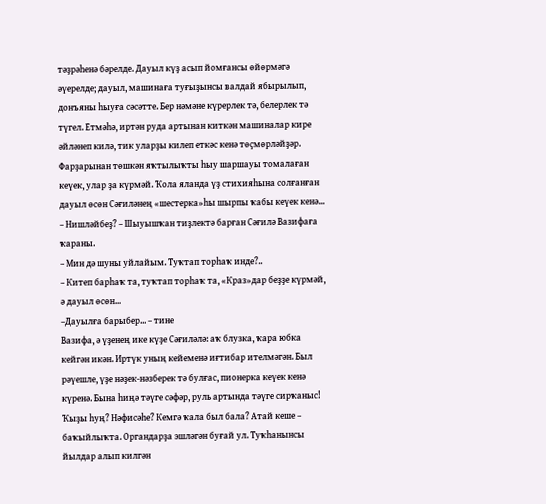тәҙрәһенә бәрелде. Дауыл күҙ асып йомғансы өйөрмәгә әүерелде; дауыл, машинаға туғыҙынсы валдай ябырылып, донъяны һыуға сәсәтте. Бер нәмәне күрерлек тә, белерлек тә түгел. Етмәһә, иртән руда артынан киткән машиналар кире әйләнеп килә, тик уларҙы килеп еткәс кенә төҫмөрләйҙәр. Фарҙарынан төшкән яҡтылыҡты һыу шаршауы томалаған кеүек, улар ҙа күрмәй. Ҡола яланда үҙ стихияһына солғанған дауыл өсөн Сәғиләнең «шестерка»һы шырпы ҡабы кеүек кенә...
– Нишләйбеҙ? – Шыуышҡан тиҙлектә барған Сәғилә Вазифаға ҡараны.
– Мин дә шуны уйлайым. Туҡтап торһаҡ инде?..
– Китеп барһаҡ та, туҡтап торһаҡ та, «Краз»дар беҙҙе күрмәй, ә дауыл өсөн...
–Дауылға барыбер... – тине
Вазифа, ә үҙенең ике күҙе Сәғиләлә: аҡ блузка, ҡара юбка кейгән икән. Иртүк уның кейеменә иғтибар ителмәгән. Был рәүешле, үҙе нәҙек-нәзберек тә булғас, пионерка кеүек кенә күренә. Бына һиңә тәүге сәфәр, руль артында тәүге сирҡаныс! Ҡыҙы һуң? Нәфисәһе? Кемгә ҡала был бала? Атай кеше – баҡыйлыҡта. Органдарҙа эшләгән буғай ул. Туҡһанынсы йылдар алып килгән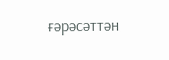ғәрәсәттән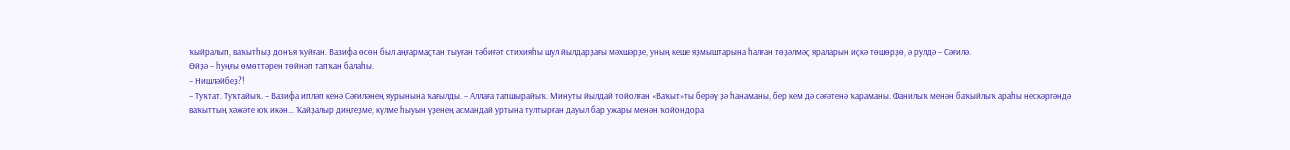ҡыйралып, ваҡытһыҙ донъя ҡуйған. Вазифа өсөн был аңғармаҫтан тыуған тәбиғәт стихияһы шул йылдарҙағы мәхшәрҙе, уның кеше яҙмыштарына һалған төҙәлмәҫ яраларын иҫкә төшөрҙө, ә рулдә – Сәғилә.
Өйҙә – һуңғы өмөттәрен төйнәп тапҡан балаһы.
– Нишләйбеҙ?!
– Туҡтат. Туҡтайыҡ. – Вазифа ипләп кенә Сәғиләнең яурынына ҡағылды. – Аллаға тапшырайыҡ. Минуты йылдай тойолған «Ваҡыт»ты берәү ҙә һанаманы, бер кем дә сәғәтенә ҡараманы. Фанилыҡ менән баҡыйлыҡ араһы нескәргәндә ваҡыттың хәжәте юҡ икән... Ҡайҙалыр диңгеҙме, күлме һыуын үҙенең асмандай уртына тултырған дауыл бар ужары менән ҡойондора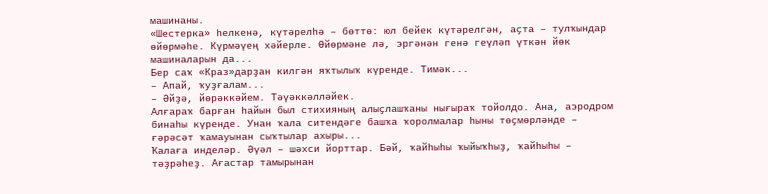машинаны.
«Шестерка» һелкенә, күтәрелһә – бөттө: юл бейек күтәрелгән, аҫта – тулҡындар өйөрмәһе. Күрмәүең хәйерле. Өйөрмәне лә, эргәнән генә геүләп үткән йөк машиналарын да...
Бер саҡ «Краз»дарҙан килгән яҡтылыҡ күренде. Тимәк...
– Апай, ҡуҙғалам...
– Әйҙә, йөрәккәйем. Тәүәккәлләйек.
Алғараҡ барған һайын был стихияның алыҫлашҡаны нығыраҡ тойолдо. Ана, аэродром бинаһы күренде. Унан ҡала ситендәге башҡа ҡоролмалар һыны төҫмөрләнде – ғәрәсәт ҡамауынан сыҡтылар ахыры...
Ҡалаға инделәр. Әүәл – шәхси йорттар. Бәй, ҡайһыһы ҡыйыҡһыҙ, ҡайһыһы – тәҙрәһеҙ. Ағастар тамырынан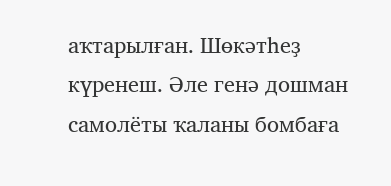аҡтарылған. Шөкәтһеҙ күренеш. Әле генә дошман самолёты ҡаланы бомбаға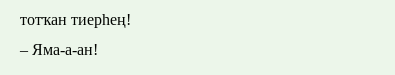тотҡан тиерһең!
– Яма-а-ан!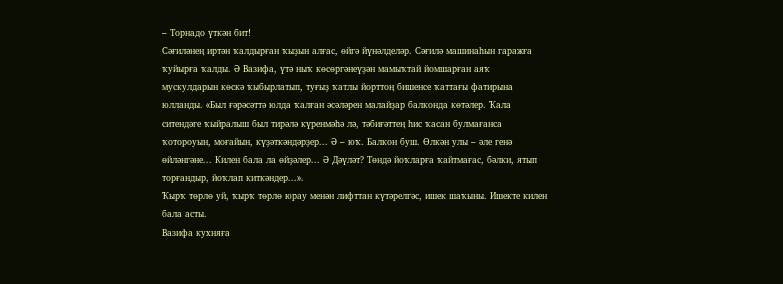– Торнадо үткән бит!
Сәғиләнең иртән ҡалдырған ҡыҙын алғас, өйгә йүнәлделәр. Сәғилә машинаһын гаражға ҡуйырға ҡалды. Ә Вазифа, үтә ныҡ көсөргәнеүҙән мамыҡтай йомшарған аяҡ мускулдарын көскә ҡыбырлатып, туғыҙ ҡатлы йорттоң бишенсе ҡаттағы фатирына юлланды. «Был ғәрәсәттә юлда ҡалған әсәләрен малайҙар балконда көтәлер. Ҡала ситендәге ҡыйралыш был тирәлә күренмәһә лә, тәбиғәттең һис ҡасан булмағанса ҡотороуын, моғайын, күҙәткәндәрҙер... Ә – юҡ. Балкон буш. Өлкән улы – әле генә өйләнгәне... Килен бала ла өйҙәлер... Ә Дәүләт? Төндә йоҡларға ҡайтмағас, бәлки, ятып торғандыр, йоҡлап киткәндер...».
Ҡырҡ төрлө уй, ҡырҡ төрлө юрау менән лифттан күтәрелгәс, ишек шаҡыны. Ишекте килен бала асты.
Вазифа кухняға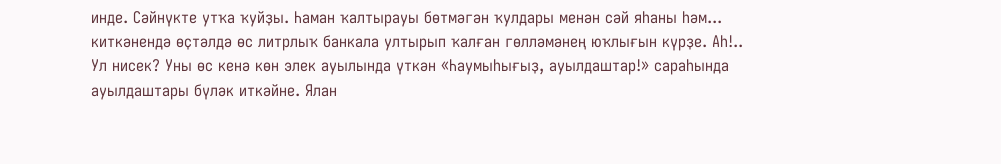инде. Сәйнүкте утҡа ҡуйҙы. Һаман ҡалтырауы бөтмәгән ҡулдары менән сәй яһаны һәм... киткәнендә өҫтәлдә өс литрлыҡ банкала ултырып ҡалған гөлләмәнең юҡлығын күрҙе. Аһ!.. Ул нисек? Уны өс кенә көн элек ауылында үткән «Һаумыһығыҙ, ауылдаштар!» сараһында ауылдаштары бүләк иткәйне. Ялан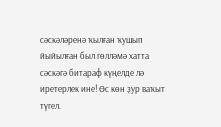сәскәләренә ҡылған ҡушып йыйылған был гөлләмә хатта сәскәгә битараф күңелде лә иретерлек ине! Өс көн ҙур ваҡыт түгел.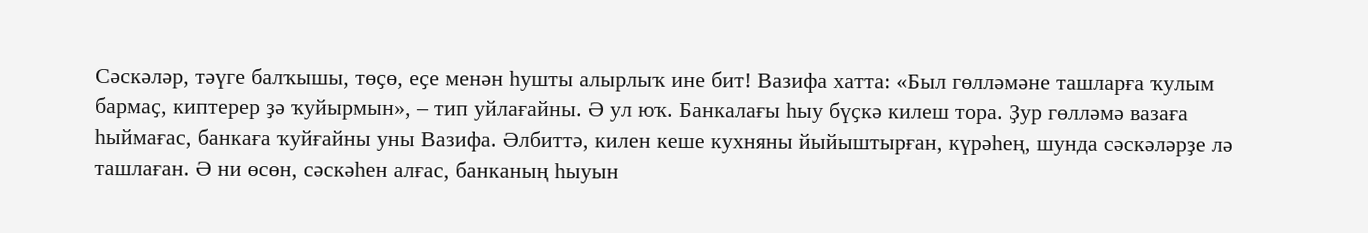Сәскәләр, тәүге балҡышы, төҫө, еҫе менән һушты алырлыҡ ине бит! Вазифа хатта: «Был гөлләмәне ташларға ҡулым бармаҫ, киптерер ҙә ҡуйырмын», – тип уйлағайны. Ә ул юҡ. Банкалағы һыу бүҫкә килеш тора. Ҙур гөлләмә вазаға һыймағас, банкаға ҡуйғайны уны Вазифа. Әлбиттә, килен кеше кухняны йыйыштырған, күрәһең, шунда сәскәләрҙе лә ташлаған. Ә ни өсөн, сәскәһен алғас, банканың һыуын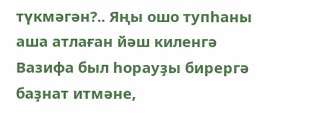түкмәгән?.. Яңы ошо тупһаны аша атлаған йәш киленгә Вазифа был һорауҙы бирергә баҙнат итмәне,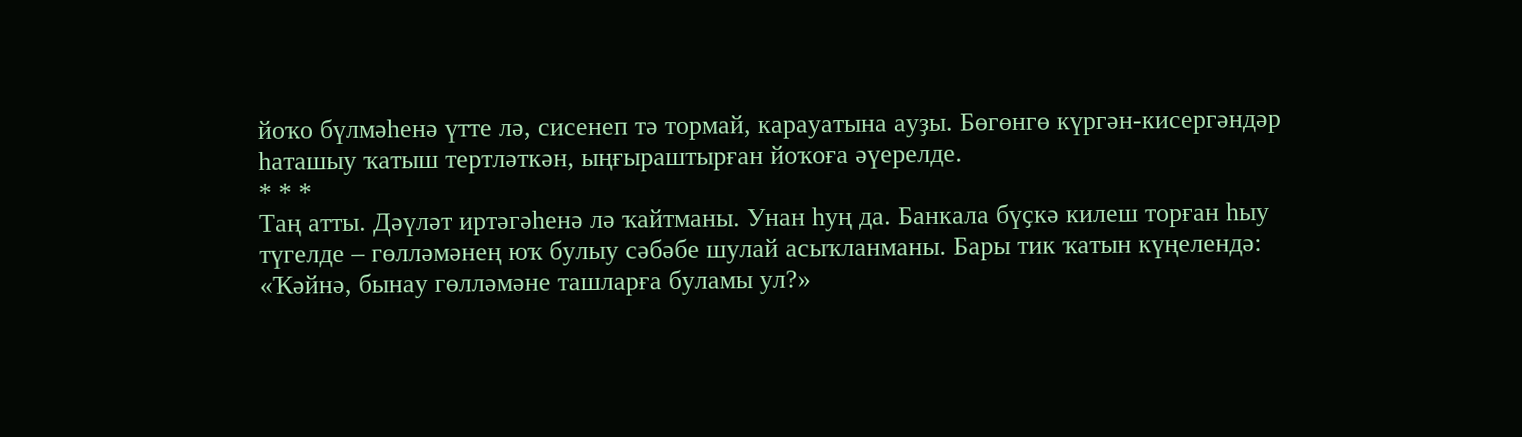йоҡо бүлмәһенә үтте лә, сисенеп тә тормай, карауатына ауҙы. Бөгөнгө күргән-кисергәндәр һаташыу ҡатыш тертләткән, ыңғыраштырған йоҡоға әүерелде.
* * *
Таң атты. Дәүләт иртәгәһенә лә ҡайтманы. Унан һуң да. Банкала бүҫкә килеш торған һыу түгелде – гөлләмәнең юҡ булыу сәбәбе шулай асыҡланманы. Бары тик ҡатын күңелендә: «Ҡәйнә, бынау гөлләмәне ташларға буламы ул?»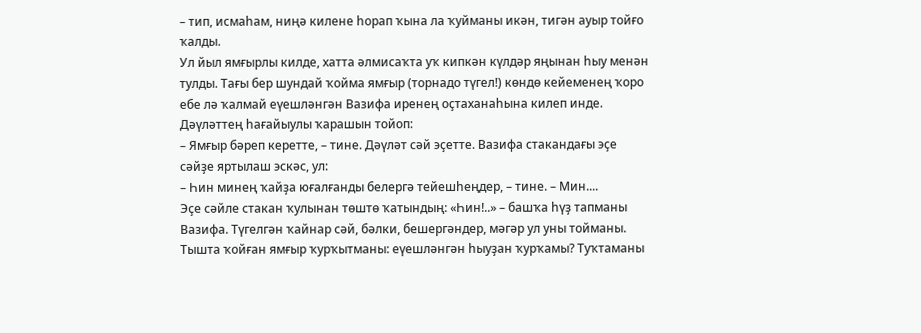– тип, исмаһам, ниңә килене һорап ҡына ла ҡуйманы икән, тигән ауыр тойғо ҡалды.
Ул йыл ямғырлы килде, хатта әлмисаҡта уҡ кипкән күлдәр яңынан һыу менән тулды. Тағы бер шундай ҡойма ямғыр (торнадо түгел!) көндө кейеменең ҡоро ебе лә ҡалмай еүешләнгән Вазифа иренең оҫтаханаһына килеп инде. Дәүләттең һағайыулы ҡарашын тойоп:
– Ямғыр бәреп керетте, – тине. Дәүләт сәй эҫетте. Вазифа стакандағы эҫе сәйҙе яртылаш эскәс, ул:
– Һин минең ҡайҙа юғалғанды белергә тейешһеңдер, – тине. – Мин....
Эҫе сәйле стакан ҡулынан төштө ҡатындың: «Һин!..» – башҡа һүҙ тапманы Вазифа. Түгелгән ҡайнар сәй, бәлки, бешергәндер, мәгәр ул уны тойманы. Тышта ҡойған ямғыр ҡурҡытманы: еүешләнгән һыуҙан ҡурҡамы? Туҡтаманы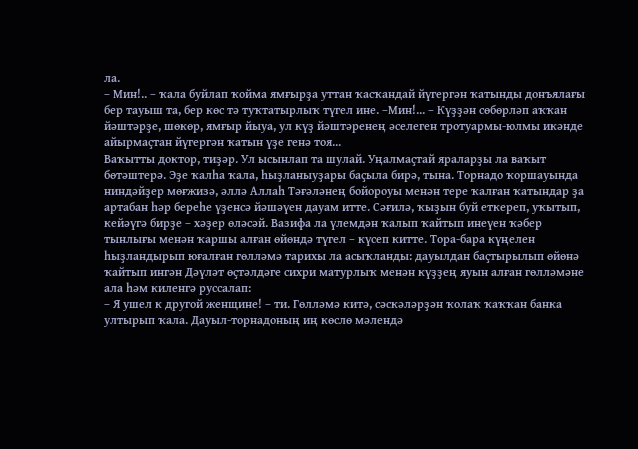ла.
– Мин!.. – ҡала буйлап ҡойма ямғырҙа уттан ҡасҡандай йүгергән ҡатынды донъялағы бер тауыш та, бер көс тә туҡтатырлыҡ түгел ине. –Мин!... – Күҙҙән сөбөрләп аҡҡан йәштәрҙе, шөкөр, ямғыр йыуа, ул күҙ йәштәренең әселеген тротуармы-юлмы икәнде айырмаҫтан йүгергән ҡатын үҙе генә тоя...
Ваҡытты доктор, тиҙәр. Ул ысынлап та шулай. Уңалмаҫтай яраларҙы ла ваҡыт бөтәштерә. Эҙе ҡалһа ҡала, һыҙланыуҙары баҫыла бирә, тына. Торнадо ҡоршауында ниндәйҙер мөғжизә, әллә Аллаһ Тәғәләнең бойороуы менән тере ҡалған ҡатындар ҙа артабан һәр береһе үҙенсә йәшәүен дауам итте. Сәғилә, ҡыҙын буй еткереп, уҡытып, кейәүгә бирҙе – хәҙер өләсәй. Вазифа ла үлемдән ҡалып ҡайтып инеүен ҡәбер тынлығы менән ҡаршы алған өйөндә түгел – күсеп китте. Тора-бара күңелен һыҙландырып юғалған гөлләмә тарихы ла асыҡланды: дауылдан баҫтырылып өйөнә ҡайтып ингән Дәүләт өҫтәлдәге сихри матурлыҡ менән күҙҙең яуын алған гөлләмәне ала һәм киленгә руссалап:
– Я ушел к другой женщине! – ти. Гөлләмә китә, сәскәләрҙән ҡолаҡ ҡаҡҡан банка ултырып ҡала. Дауыл-торнадоның иң көслө мәлендә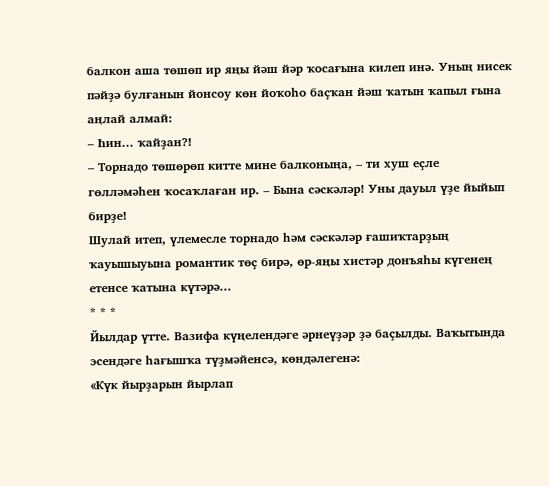балкон аша төшөп ир яңы йәш йәр ҡосағына килеп инә. Уның нисек пәйҙә булғанын йонсоу көн йоҡоһо баҫҡан йәш ҡатын ҡапыл ғына аңлай алмай:
– Һин... ҡайҙан?!
– Торнадо төшөрөп китте мине балконыңа, – ти хуш еҫле гөлләмәһен ҡосаҡлаған ир. – Бына сәскәләр! Уны дауыл үҙе йыйып бирҙе!
Шулай итеп, үлемесле торнадо һәм сәскәләр ғашиҡтарҙың ҡауышыуына романтик төҫ бирә, өр-яңы хистәр донъяһы күгенең етенсе ҡатына күтәрә...
* * *
Йылдар үтте. Вазифа күңелендәге әрнеүҙәр ҙә баҫылды. Ваҡытында эсендәге һағышҡа түҙмәйенсә, көндәлегенә:
«Күк йырҙарын йырлап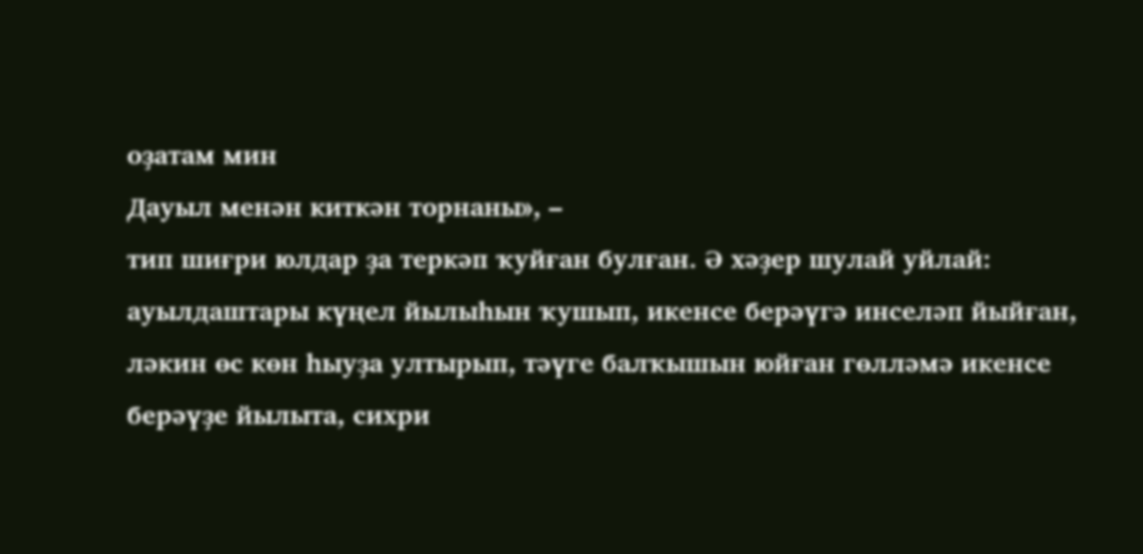оҙатам мин
Дауыл менән киткән торнаны», –
тип шиғри юлдар ҙа теркәп ҡуйған булған. Ә хәҙер шулай уйлай: ауылдаштары күңел йылыһын ҡушып, икенсе берәүгә инселәп йыйған, ләкин өс көн һыуҙа ултырып, тәүге балҡышын юйған гөлләмә икенсе берәүҙе йылыта, сихри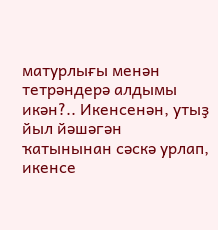матурлығы менән тетрәндерә алдымы икән?.. Икенсенән, утыҙ йыл йәшәгән ҡатынынан сәскә урлап, икенсе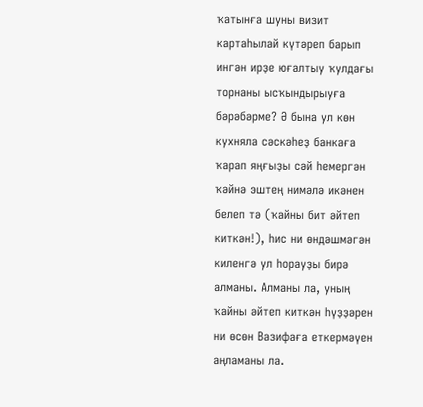ҡатынға шуны визит картаһылай күтәреп барып ингән ирҙе юғалтыу ҡулдағы торнаны ысҡындырыуға бәрәбәрме? Ә бына ул көн кухняла сәскәһеҙ банкаға ҡарап яңғыҙы сәй һемергән ҡәйнә эштең нимәлә икәнен белеп тә (ҡайны бит әйтеп киткән!), һис ни өндәшмәгән киленгә ул һорауҙы бирә алманы. Алманы ла, уның ҡайны әйтеп киткән һүҙҙәрен ни өсөн Вазифаға еткермәүен аңламаны ла.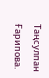Таңсулпан Ғарипова.